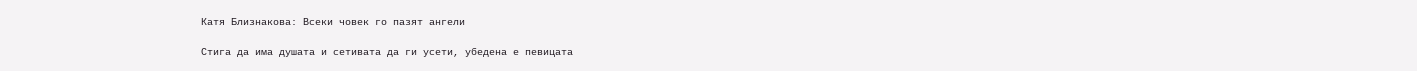Катя Близнакова: Всеки човек го пазят ангели

Стига да има душата и сетивата да ги усети, убедена е певицата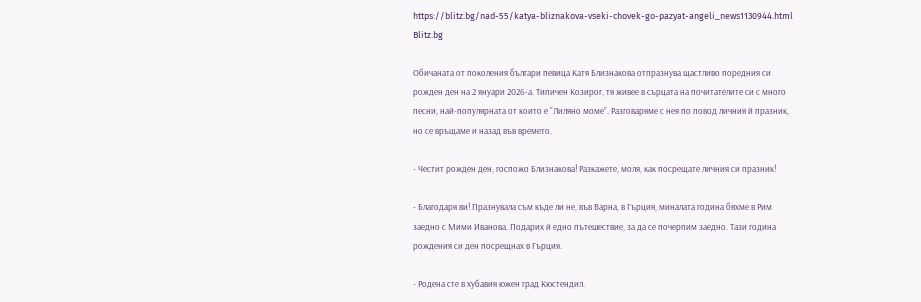https://blitz.bg/nad-55/katya-bliznakova-vseki-chovek-go-pazyat-angeli_news1130944.html Blitz.bg

Обичаната от поколения българи певица Катя Близнакова отпразнува щастливо поредния си рожден ден на 2 януари 2026-а. Типичен Козирог, тя живее в сърцата на почитателите си с много песни, най-популярната от които е “Лиляно моме”. Разговаряме с нея по повод личния й празник, но се връщаме и назад във времето.

- Честит рожден ден, госпожо Близнакова! Разкажете, моля, как посрещате личния си празник!

- Благодаря ви! Празнувала съм къде ли не, във Варна, в Гърция, миналата година бяхме в Рим заедно с Мими Иванова. Подарих й едно пътешествие, за да се почерпим заедно. Тази година рождения си ден посрещнах в Гърция.

- Родена сте в хубавия южен град Кюстендил.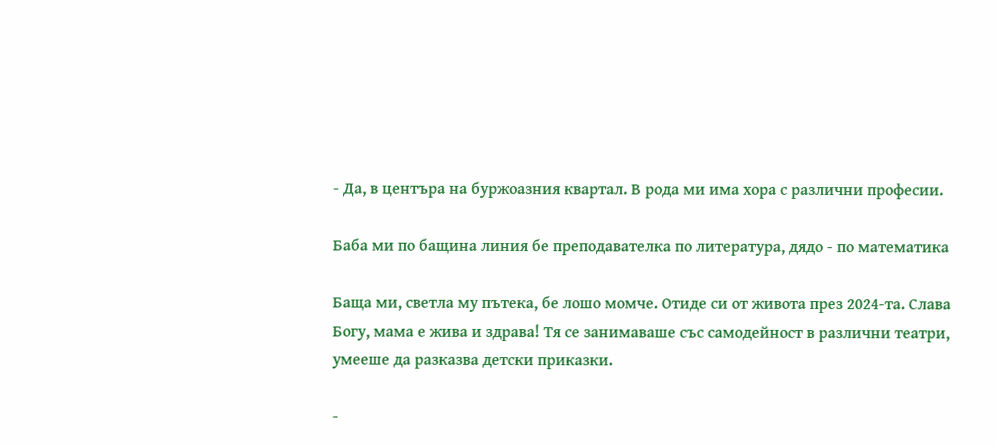- Да, в центъра на буржоазния квартал. В рода ми има хора с различни професии.

Баба ми по бащина линия бе преподавателка по литература, дядо - по математика

Баща ми, светла му пътека, бе лошо момче. Отиде си от живота през 2024-та. Слава Богу, мама е жива и здрава! Тя се занимаваше със самодейност в различни театри, умееше да разказва детски приказки.

-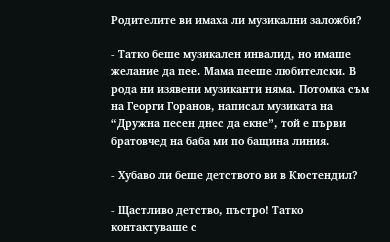Родителите ви имаха ли музикални заложби?

- Татко беше музикален инвалид, но имаше желание да пее. Мама пееше любителски. В рода ни изявени музиканти няма. Потомка съм на Георги Горанов, написал музиката на “Дружна песен днес да екне”, той е първи братовчед на баба ми по бащина линия.

- Хубаво ли беше детството ви в Кюстендил?

- Щастливо детство, пъстро! Татко контактуваше с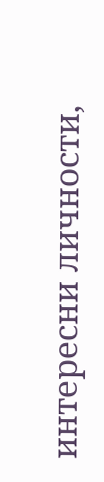интересни личности,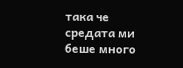така че средата ми беше много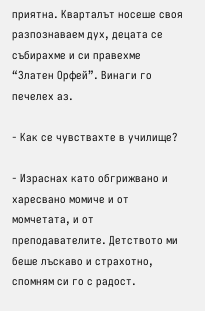приятна. Кварталът носеше своя разпознаваем дух, децата се събирахме и си правехме “Златен Орфей”. Винаги го печелех аз.

- Как се чувствахте в училище?

- Израснах като обгрижвано и харесвано момиче и от момчетата, и от преподавателите. Детството ми беше лъскаво и страхотно, спомням си го с радост.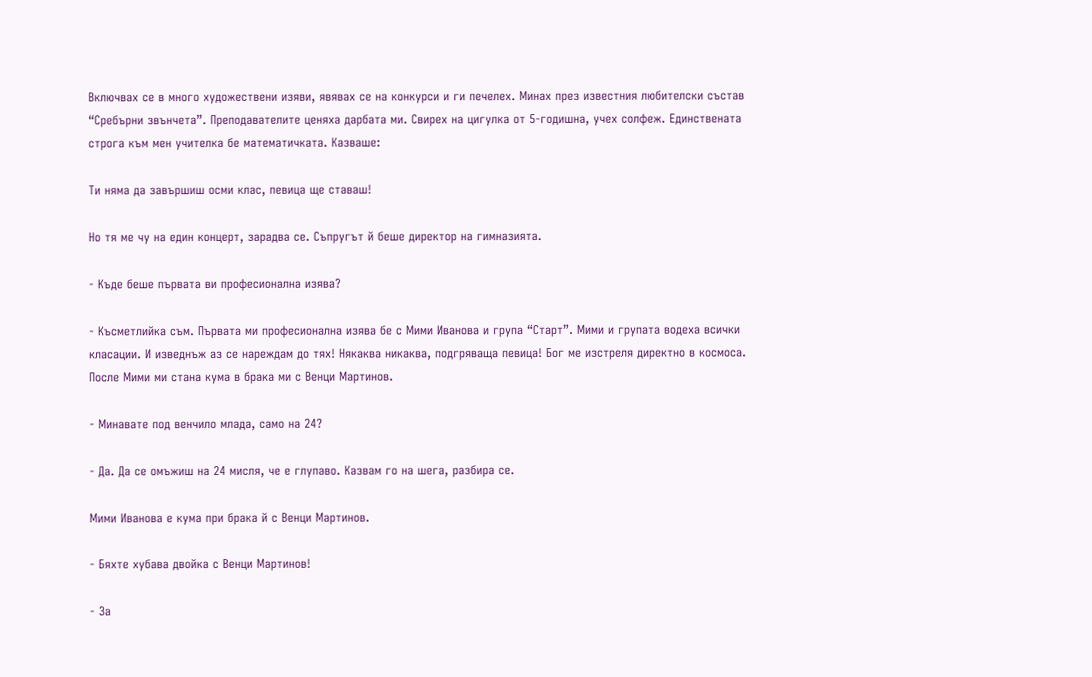Включвах се в много художествени изяви, явявах се на конкурси и ги печелех. Минах през известния любителски състав “Сребърни звънчета”. Преподавателите ценяха дарбата ми. Свирех на цигулка от 5-годишна, учех солфеж. Единствената строга към мен учителка бе математичката. Казваше:

Ти няма да завършиш осми клас, певица ще ставаш!

Но тя ме чу на един концерт, зарадва се. Съпругът й беше директор на гимназията.

- Къде беше първата ви професионална изява?

- Късметлийка съм. Първата ми професионална изява бе с Мими Иванова и група “Старт”. Мими и групата водеха всички класации. И изведнъж аз се нареждам до тях! Някаква никаква, подгряваща певица! Бог ме изстреля директно в космоса. После Мими ми стана кума в брака ми с Венци Мартинов.

- Минавате под венчило млада, само на 24?

- Да. Да се омъжиш на 24 мисля, че е глупаво. Казвам го на шега, разбира се.

Мими Иванова е кума при брака й с Венци Мартинов.

- Бяхте хубава двойка с Венци Мартинов!

- За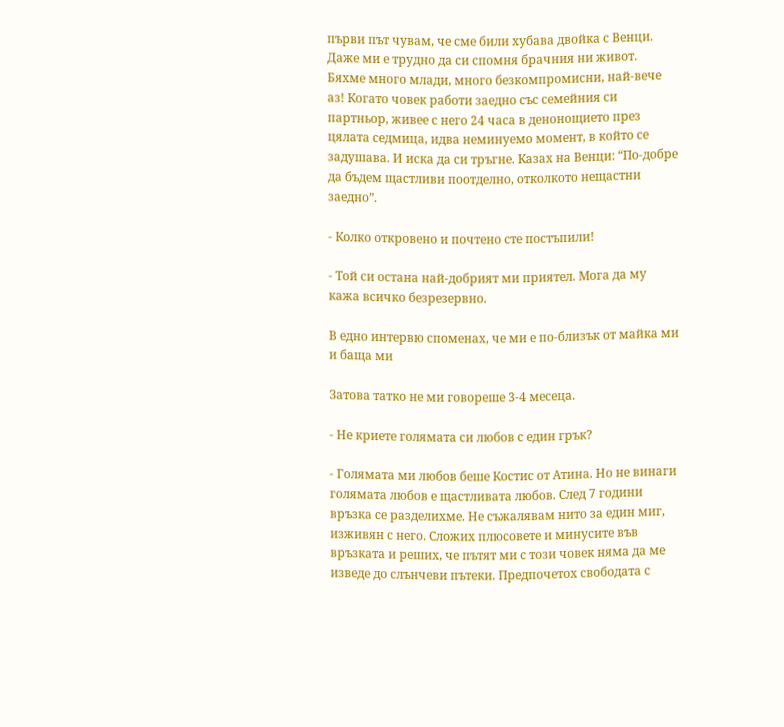първи път чувам, че сме били хубава двойка с Венци. Даже ми е трудно да си спомня брачния ни живот. Бяхме много млади, много безкомпромисни, най-вече аз! Когато човек работи заедно със семейния си партньор, живее с него 24 часа в денонощието през цялата седмица, идва неминуемо момент, в който се задушава. И иска да си тръгне. Казах на Венци: “По-добре да бъдем щастливи поотделно, отколкото нещастни заедно”.

- Колко откровено и почтено сте постъпили!

- Той си остана най-добрият ми приятел. Мога да му кажа всичко безрезервно.

В едно интервю споменах, че ми е по-близък от майка ми и баща ми

Затова татко не ми говореше 3-4 месеца.

- Не криете голямата си любов с един грък?

- Голямата ми любов беше Костис от Атина. Но не винаги голямата любов е щастливата любов. След 7 години връзка се разделихме. Не съжалявам нито за един миг, изживян с него. Сложих плюсовете и минусите във връзката и реших, че пътят ми с този човек няма да ме изведе до слънчеви пътеки. Предпочетох свободата с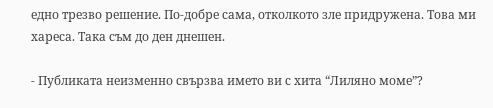едно трезво решение. По-добре сама, отколкото зле придружена. Това ми хареса. Така съм до ден днешен.

- Публиката неизменно свързва името ви с хита “Лиляно моме”?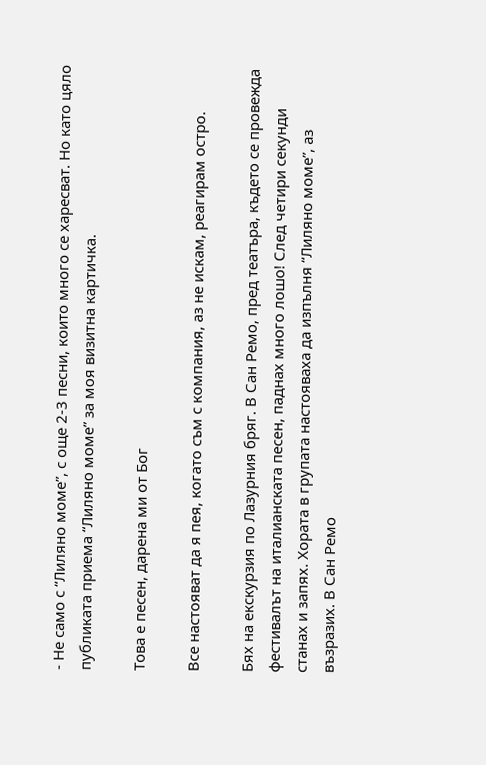- Не само с “Лиляно моме”, с още 2-3 песни, които много се харесват. Но като цяло публиката приема “Лиляно моме” за моя визитна картичка.

Това е песен, дарена ми от Бог

Все настояват да я пея, когато съм с компания, аз не искам, реагирам остро.

Бях на екскурзия по Лазурния бряг. В Сан Ремо, пред театъра, където се провежда фестивалът на италианската песен, паднах много лошо! След четири секунди станах и запях. Хората в групата настояваха да изпълня “Лиляно моме”, аз възразих. В Сан Ремо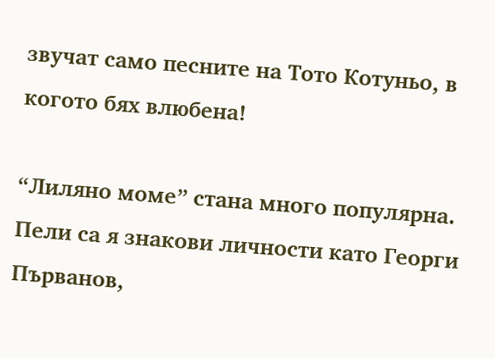звучат само песните на Тото Котуньо, в когото бях влюбена!

“Лиляно моме” стана много популярна. Пели са я знакови личности като Георги Първанов,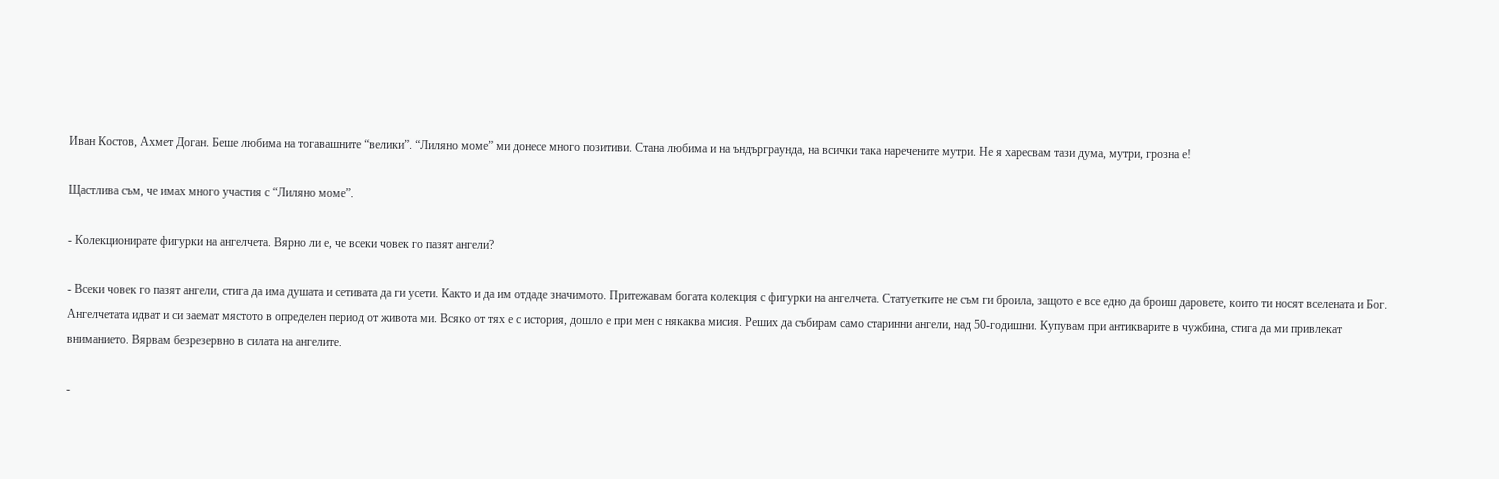Иван Костов, Ахмет Доган. Беше любима на тогавашните “велики”. “Лиляно моме” ми донесе много позитиви. Стана любима и на ъндърграунда, на всички така наречените мутри. Не я харесвам тази дума, мутри, грозна е!

Щастлива съм, че имах много участия с “Лиляно моме”.

- Колекционирате фигурки на ангелчета. Вярно ли е, че всеки човек го пазят ангели?

- Всеки човек го пазят ангели, стига да има душата и сетивата да ги усети. Както и да им отдаде значимото. Притежавам богата колекция с фигурки на ангелчета. Статуетките не съм ги броила, защото е все едно да броиш даровете, които ти носят вселената и Бог. Ангелчетата идват и си заемат мястото в определен период от живота ми. Всяко от тях е с история, дошло е при мен с някаква мисия. Реших да събирам само старинни ангели, над 50-годишни. Купувам при антикварите в чужбина, стига да ми привлекат вниманието. Вярвам безрезервно в силата на ангелите.

-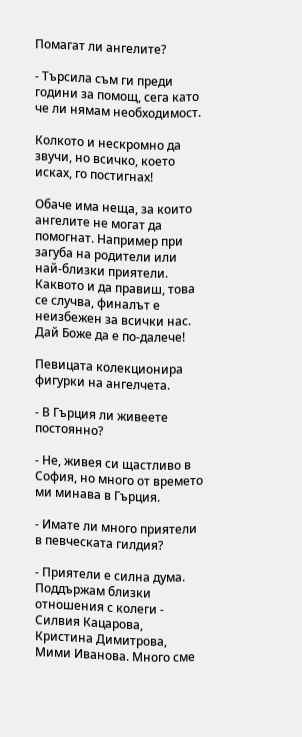Помагат ли ангелите?

- Търсила съм ги преди години за помощ, сега като че ли нямам необходимост.

Колкото и нескромно да звучи, но всичко, което исках, го постигнах!

Обаче има неща, за които ангелите не могат да помогнат. Например при загуба на родители или най-близки приятели. Каквото и да правиш, това се случва, финалът е неизбежен за всички нас. Дай Боже да е по-далече!

Певицата колекционира фигурки на ангелчета.

- В Гърция ли живеете постоянно?

- Не, живея си щастливо в София, но много от времето ми минава в Гърция.

- Имате ли много приятели в певческата гилдия?

- Приятели е силна дума. Поддържам близки отношения с колеги - Силвия Кацарова, Кристина Димитрова, Мими Иванова. Много сме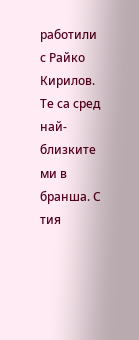работили с Райко Кирилов. Те са сред най-близките ми в бранша. С тия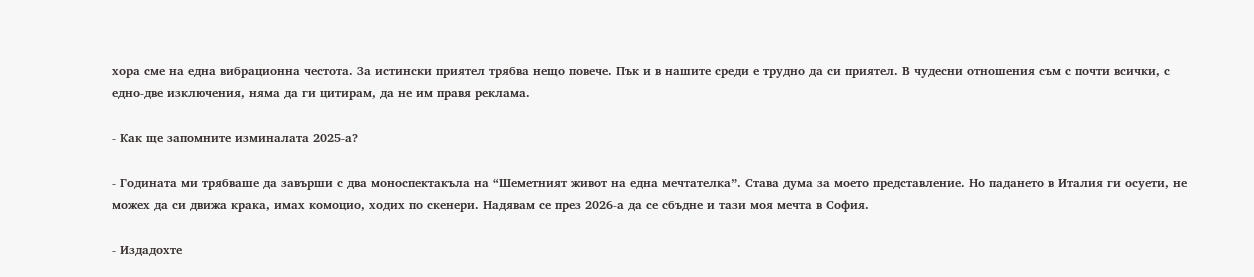хора сме на една вибрационна честота. За истински приятел трябва нещо повече. Пък и в нашите среди е трудно да си приятел. В чудесни отношения съм с почти всички, с едно-две изключения, няма да ги цитирам, да не им правя реклама.

- Как ще запомните изминалата 2025-а?

- Годината ми трябваше да завърши с два моноспектакъла на “Шеметният живот на една мечтателка”. Става дума за моето представление. Но падането в Италия ги осуети, не можех да си движа крака, имах комоцио, ходих по скенери. Надявам се през 2026-а да се сбъдне и тази моя мечта в София.

- Издадохте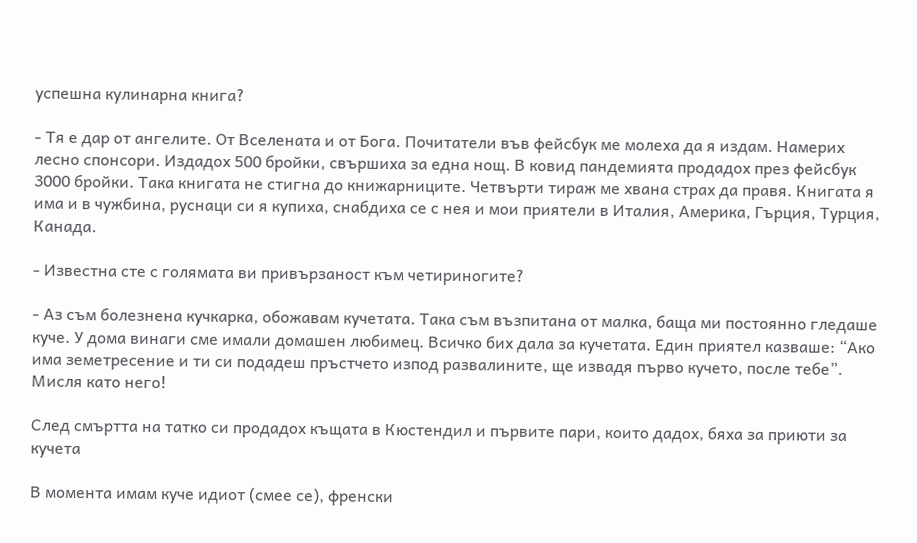успешна кулинарна книга?

- Тя е дар от ангелите. От Вселената и от Бога. Почитатели във фейсбук ме молеха да я издам. Намерих лесно спонсори. Издадох 500 бройки, свършиха за една нощ. В ковид пандемията продадох през фейсбук 3000 бройки. Така книгата не стигна до книжарниците. Четвърти тираж ме хвана страх да правя. Книгата я има и в чужбина, руснаци си я купиха, снабдиха се с нея и мои приятели в Италия, Америка, Гърция, Турция, Канада.

- Известна сте с голямата ви привързаност към четириногите?

- Аз съм болезнена кучкарка, обожавам кучетата. Така съм възпитана от малка, баща ми постоянно гледаше куче. У дома винаги сме имали домашен любимец. Всичко бих дала за кучетата. Един приятел казваше: “Ако има земетресение и ти си подадеш пръстчето изпод развалините, ще извадя първо кучето, после тебе”. Мисля като него!

След смъртта на татко си продадох къщата в Кюстендил и първите пари, които дадох, бяха за приюти за кучета

В момента имам куче идиот (смее се), френски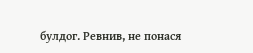булдог. Ревнив, не понася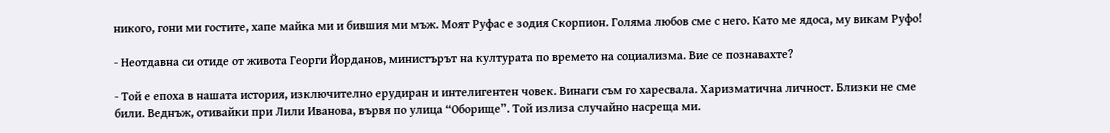никого, гони ми гостите, хапе майка ми и бившия ми мъж. Моят Руфас е зодия Скорпион. Голяма любов сме с него. Като ме ядоса, му викам Руфо!

- Неотдавна си отиде от живота Георги Йорданов, министърът на културата по времето на социализма. Вие се познавахте?

- Той е епоха в нашата история, изключително ерудиран и интелигентен човек. Винаги съм го харесвала. Харизматична личност. Близки не сме били. Веднъж, отивайки при Лили Иванова, вървя по улица “Оборище”. Той излиза случайно насреща ми.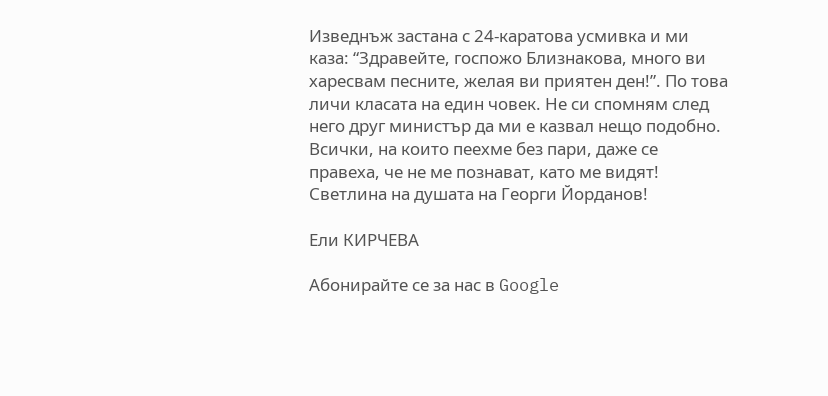Изведнъж застана с 24-каратова усмивка и ми каза: “Здравейте, госпожо Близнакова, много ви харесвам песните, желая ви приятен ден!”. По това личи класата на един човек. Не си спомням след него друг министър да ми е казвал нещо подобно. Всички, на които пеехме без пари, даже се правеха, че не ме познават, като ме видят! Светлина на душата на Георги Йорданов!

Ели КИРЧЕВА

Абонирайте се за нас в Google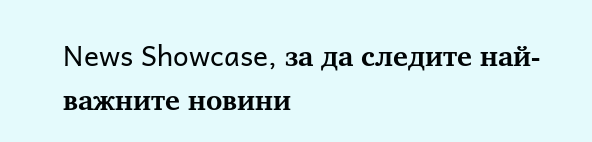News Showcase, за да следите най-важните новини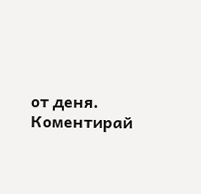от деня.
Коментирай